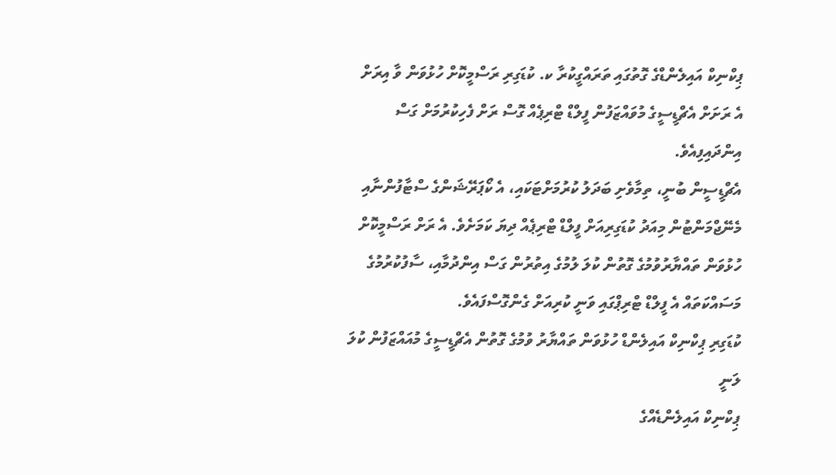ޕިކްނިކް އައިލެންޑްގެ ގޮތުގައި ތަރައްގީކުރާ ކ. ކުޑަގިރި ރަސްމީކޮށް ހުޅުވަން ވާ އިރަށް އެ ރަށަށް އެޗްޑީސީގެ މުވައްޒަފުން ފީލްޑް ޓްރިޕެއް ގޮސް ރަށް ފެހިކުރުމަށް ގަސް އިންދައިފިއެވެ.
އެޗްޑީސީން ބުނީ، ތިމާވެށި ބަދަލު ކުރުމަށްޓަކައި، އެ ކޯޕަރޭޝަންގެ ސްޓާފުންނާއި މެނޭޖްމަންޓުން މިއަދު ކުޑަގިރިއަށް ފީލްޑް ޓްރިޕެއް ދިޔަ ކަމަށެވެ. އެ ރަށް ރަސްމީކޮށް ހުޅުވަން ތައްޔާރުވުމުގެ ގޮތުން ކުލަ ލުމުގެ އިތުރުން ގަސް އިންދުމާއި، ސާފުކުރުމުގެ މަސައްކަތައް އެ ފީލްޑް ޓްރިޕްގައި ވަނީ ކުރިއަށް ގެންގޮސްފައެވެ.
ކުޑަގިރި ޕިކްނިކް އައިލެންޑް ހުޅުވަން ތައްޔާރު ވުމުގެ ގޮތުން އެޗްޑީސީގެ މުއައްޒަފުން ކުލަ ލަނީ
ޕިކްނިކް އައިލެންޑެއްގެ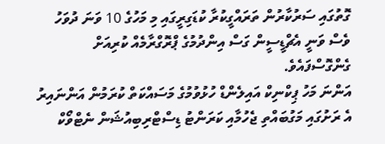ގޮތުގައި ސަރުކާރުން ތަރައްގީކުރާ ކުޑަގިރީގައި މި މަހުގެ 10 ވަނަ ދުވަހު ވެސް ވަނީ އެޗްޑީސީން ގަސް އިންދުމުގެ ޕްރޮގްރާމެއް ކުރިއަށް ގެންގޮސްފައެވެ.
އަންނަ މަހު ޕިކްނިކް އައިލެންޑް ހުޅުވުމުގެ މަސައްކަތް ކުރަމުން އަންނައިރު އެ ރަށުގައި މަގުބައްތި ޖެހުމާއި ކަރަންޓު ޑިސްޓްރިބިއުޝަން ނެޓްވޯކް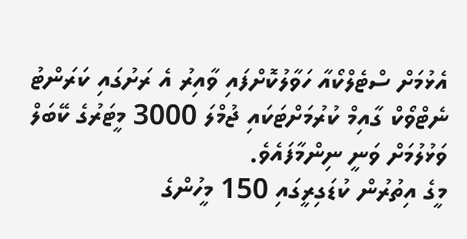އެޅުމަށް ސްޓެލްކޯއާ ހަވާލުކޮށްފައި ވާއިރު އެ ރަށުގައި ކަރަންޓު ނެޓްވޯކް ގާއިމް ކުރުމަށްޓަކައި ޖުމްލަ 3000 މީޓަރުގެ ކޭބަލް ވަޅުލުމަށް ވަނީ ނިންމާފައެވެ.
މީގެ އިތުރުން ކުޑަގިރީގައި 150 މީހުންގެ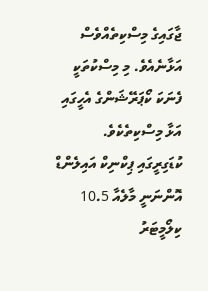ޖާގައިގެ މިސްކިތެއްވެސް އަޅާނެއެވެ. މި މިސްކުތަކީ ފެނަކަ ކޯޕަރޭޝަންގެ އެހީގައި އަޅާ މިސްކިތެކެވެ.
ކުޑަގިރީގައި ޕިކްނިކް އައިލެންޑް އޮންނަނީ މާލެއާ 10.5 ކިލޯމީޓަރު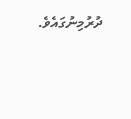ދުރުމިނުގައެވެ.